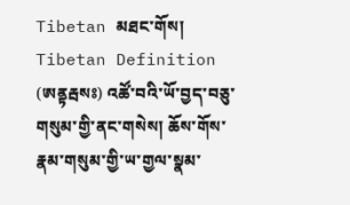Tibetan མཐང་གོས།
Tibetan Definition (ཨནྟརྦསཿ) འཚོ་བའི་ཡོ་བྱད་བཅུ་གསུམ་གྱི་ནང་གསེས། ཆོས་གོས་རྣམ་གསུམ་གྱི་ཡ་གྱལ་སྣམ་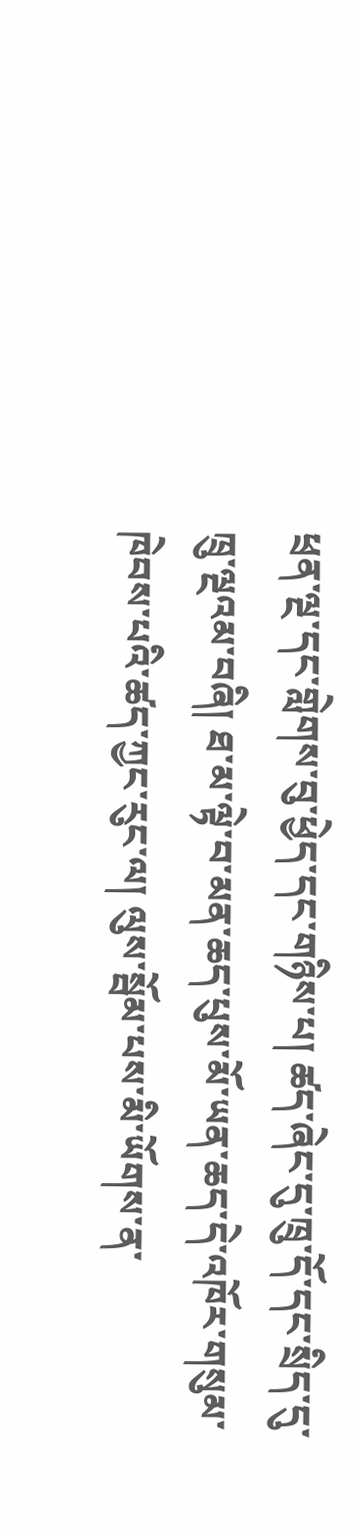ཕྲན་ལྔ་དང་གླེགས་བུ་ཕྱེད་དང་གཉིས་པ། ཚད་ཞེང་དུ་ཁྲུ་དོ་དང་སྲིད་དུ་ཁྲུ་ལྔའམ་བཞི། ཐ་མ་ལྟེ་བ་མན་ཆད་པུས་མོ་ཡན་ཆད་དེ་འཁོར་གསུམ་ཁེབས་པའི་ཚད་ཀྱང་རུང་ལ། ལུས་སྦོམ་པས་མི་ཡོགས་ན་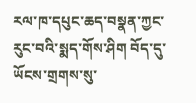རལ་ཁ་དཔུང་ཆད་བསྣན་ཀྱང་རུང་བའི་སྨད་གོས་ཤིག བོད་དུ་ཡོངས་གྲགས་སུ་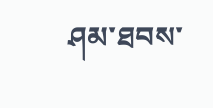ཤམ་ཐབས་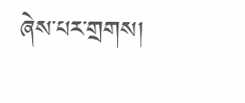ཞེས་པར་གྲགས།